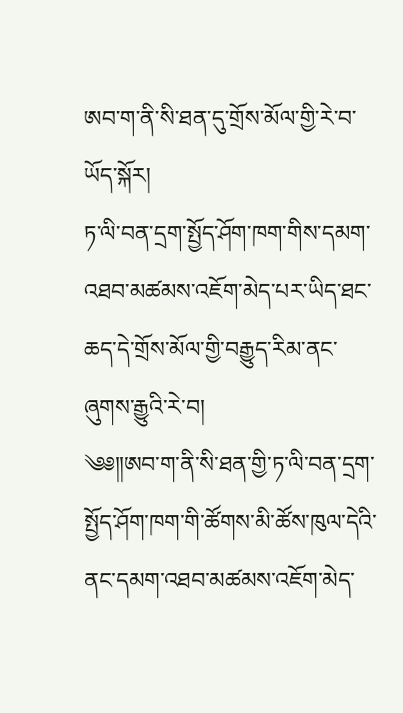ཨབ་ག་ནི་སི་ཐན་དུ་གྲོས་མོལ་གྱི་རེ་བ་ཡོད་སྐོར།
ཏ་ལི་བན་དྲག་སྤྱོད་ཤོག་ཁག་གིས་དམག་འཐབ་མཚམས་འཇོག་མེད་པར་ཡིད་ཐང་ཆད་དེ་གྲོས་མོལ་གྱི་བརྒྱུད་རིམ་ནང་ཞུགས་རྒྱུའི་རེ་བ།
༄༅༎ཨབ་ག་ནི་སི་ཐན་གྱི་ཏ་ལི་བན་དྲག་སྤྱོད་ཤོག་ཁག་གི་ཚོགས་མི་ཚོས་ཁུལ་དེའི་ནང་དམག་འཐབ་མཚམས་འཇོག་མེད་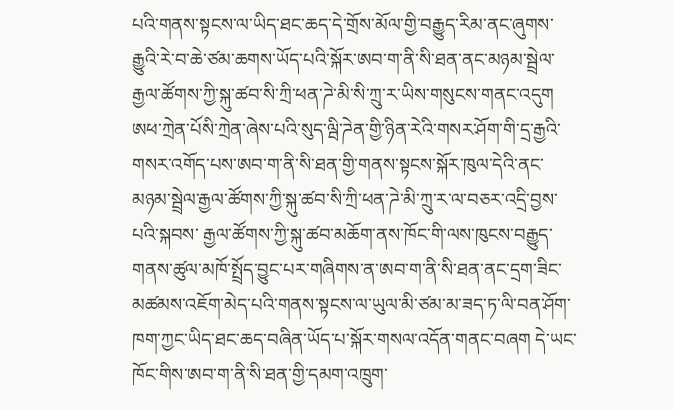པའི་གནས་སྟངས་ལ་ཡིད་ཐང་ཆད་དེ་གྲོས་མོལ་གྱི་བརྒྱུད་རིམ་ནང་ཞུགས་རྒྱུའི་རེ་བ་ཆེ་ཙམ་ཆགས་ཡོད་པའི་སྐོར་ཨབ་ག་ནི་སི་ཐན་ནང་མཉམ་སྦྲེལ་རྒྱལ་ཚོགས་ཀྱི་སྐུ་ཚབ་སི་ཀྲི་ཕན་ཌེ་མི་སི་ཀྲུ་ར་ཡིས་གསུངས་གནང་འདུག
ཨཕ་ཀྲེན་པོསི་ཀྲེན་ཞེས་པའི་སུད་ལྦི་ཌེན་གྱི་ཉིན་རེའི་གསར་ཤོག་གི་དྲ་རྒྱའི་གསར་འགོད་པས་ཨབ་ག་ནི་སི་ཐན་གྱི་གནས་སྟངས་སྐོར་ཁུལ་དེའི་ནང་མཉམ་སྦྲེལ་རྒྱལ་ཚོགས་ཀྱི་སྐུ་ཚབ་སི་ཀྲི་ཕན་ཌེ་མི་ཀྲུ་ར་ལ་བཅར་འདྲི་བྱས་པའི་སྐབས་ རྒྱལ་ཚོགས་ཀྱི་སྐུ་ཚབ་མཆོག་ནས་ཁོང་གི་ལས་ཁུངས་བརྒྱུད་གནས་ཚུལ་མཁོ་སྤྲོད་བྱུང་པར་གཞིགས་ན་ཨབ་ག་ནི་སི་ཐན་ནང་དྲག་ཟིང་མཚམས་འཇོག་མེད་པའི་གནས་སྟངས་ལ་ཡུལ་མི་ཙམ་མ་ཟད་ཏ་ལི་བན་ཤོག་ཁག་ཀྱང་ཡིད་ཐང་ཆད་བཞིན་ཡོད་པ་སྐོར་གསལ་འདོན་གནང་བཞག དེ་ཡང་ཁོང་གིས་ཨབ་ག་ནི་སི་ཐན་གྱི་དམག་འཁྲུག་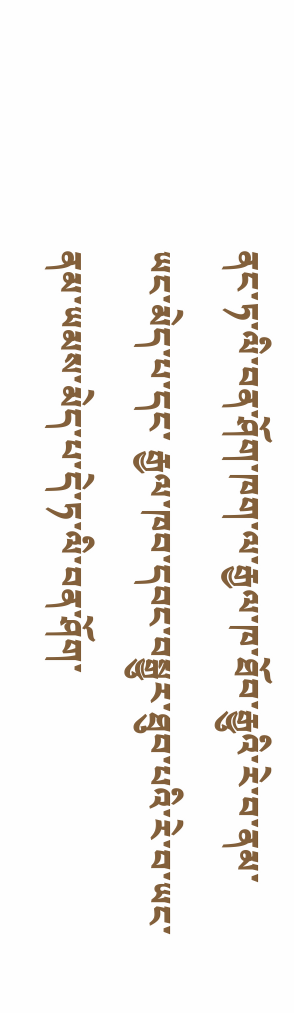ནང་ཏ་ལི་བན་ཤོག་ཁག་ལ་རྒྱལ་ཁ་ཐོབ་རྒྱུའི་རེ་བ་ནམ་ཡང་མེད་པ་དང་ རྒྱལ་ཁབ་དབང་བསྒྱུར་ཐུབ་པའི་རེ་བ་ཡང་ནམ་ཡམས་མེད་པ་དེ་ཏ་ལི་བན་ཤོག་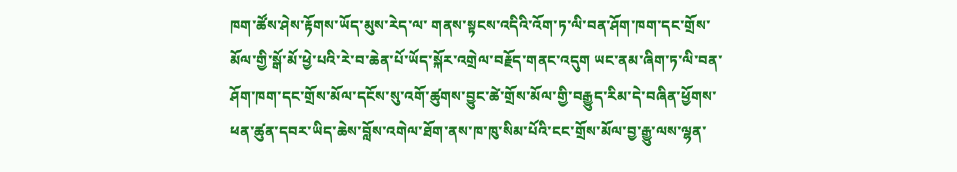ཁག་ཚོས་ཤེས་རྟོགས་ཡོད་མུས་རེད་ལ་ གནས་སྟངས་འདིའི་འོག་ཏ་ལི་བན་ཤོག་ཁག་དང་གྲོས་མོལ་གྱི་སྒོ་མོ་ཕྱེ་པའི་རེ་བ་ཆེན་པོ་ཡོད་སྐོར་འགྲེལ་བརྗོད་གནང་འདུག ཡང་ནམ་ཞིག་ཏ་ལི་བན་ཤོག་ཁག་དང་གྲོས་མོལ་དངོས་སུ་འགོ་ཚུགས་བྱུང་ཚེ་གྲོས་མོལ་གྱི་བརྒྱུད་རིམ་དེ་བཞིན་ཕྱོགས་ཕན་ཚུན་དབར་ཡིད་ཆེས་བློས་འགེལ་ཐོག་ནས་ཁ་ཁུ་སིམ་པོའི་ངང་གྲོས་མོལ་བྱ་རྒྱུ་ལས་ལྷན་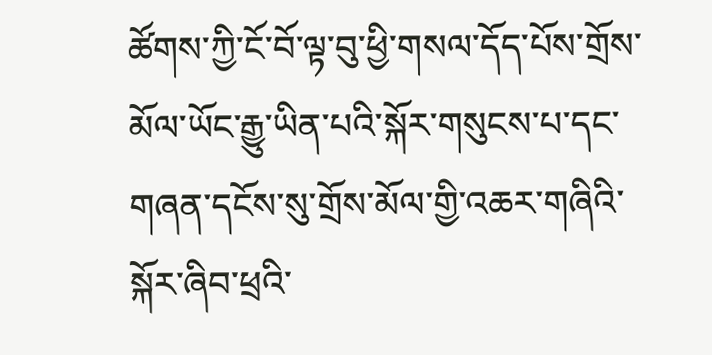ཚོགས་ཀྱི་ངོ་བོ་ལྟ་བུ་ཕྱི་གསལ་དོད་པོས་གྲོས་མོལ་ཡོང་རྒྱུ་ཡིན་པའི་སྐོར་གསུངས་པ་དང་གཞན་དངོས་སུ་གྲོས་མོལ་གྱི་འཆར་གཞིའི་སྐོར་ཞིབ་ཕྲའི་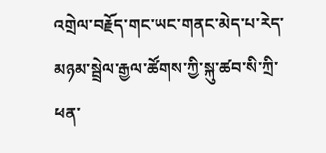འགྲེལ་བརྗོད་གང་ཡང་གནང་མེད་པ་རེད་ མཉམ་སྦྲེལ་རྒྱལ་ཚོགས་ཀྱི་སྐུ་ཚབ་སི་ཀྲི་ཕན་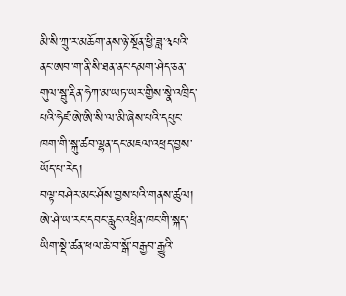མི་སི་ཀྲུ་ར་མཆོག་ནས་ཉེ་སྔོན་ཕྱི་ཟླ་༣པའི་ནང་ཨབ་ག་ནི་སི་ཐན་ནང་དམག་ཤེད་ཅན་གུལ་སྦུ་རྡིན་ཧེཀ་མ་ཡཏ་ཡར་གྱིས་སྣེ་འཁྲིད་པའི་ཧེཛ་ཨེ་ཨི་སི་ལ་མི་ཞེས་པའི་དཔུང་ཁག་གི་སྐུ་ཚབ་ལྷན་དང་མཇལ་འཕྲད་བྱས་ཡོད་པ་རེད།
བལྟ་བཤེར་མང་ཤོས་བྱས་པའི་གནས་ཚུལ།
ཨེ་ཤེ་ཡ་རང་དབང་རླུང་འཕྲིན་ཁང་གི་སྐད་ཡིག་སྡེ་ཚན་ཕལ་ཆེ་བ་སྒོ་བརྒྱབ་རྒྱུའི་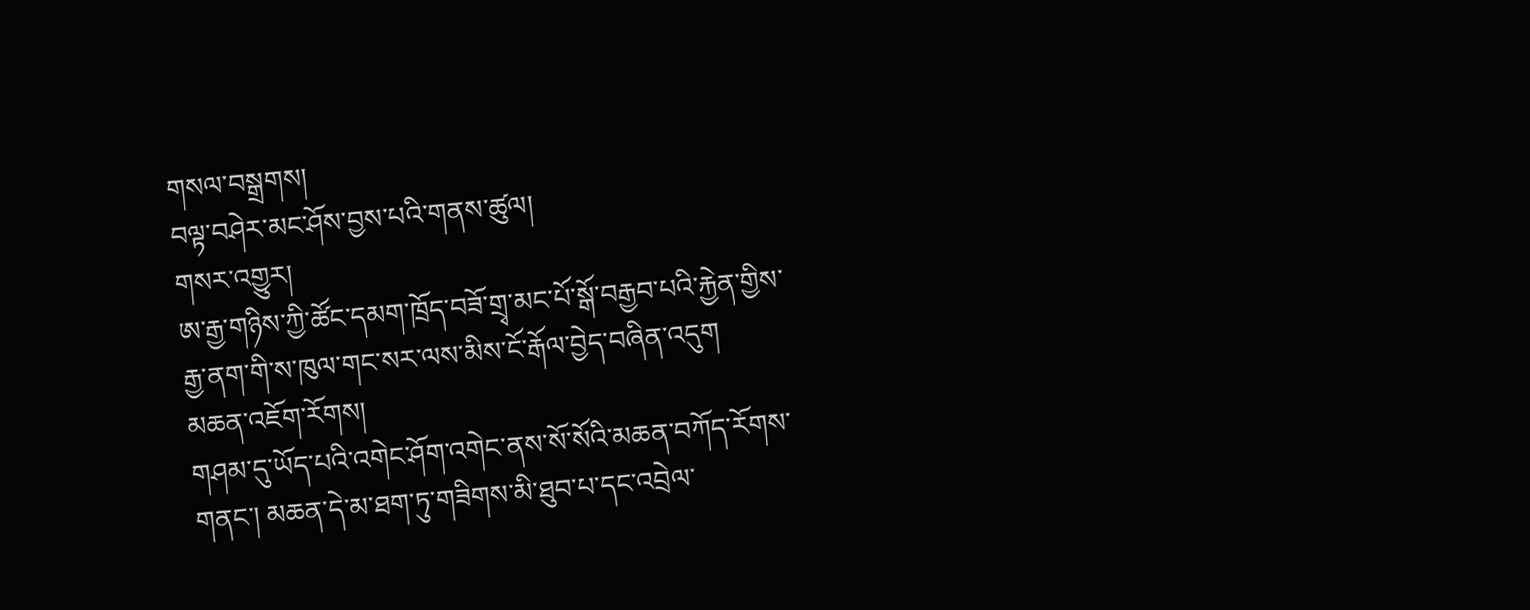གསལ་བསྒྲགས།
བལྟ་བཤེར་མང་ཤོས་བྱས་པའི་གནས་ཚུལ།
གསར་འགྱུར།
ཨ་རྒྱ་གཉིས་ཀྱི་ཚོང་དམག་ཁྲོད་བཟོ་གྲྭ་མང་པོ་སྒོ་བརྒྱབ་པའི་རྐྱེན་གྱིས་རྒྱ་ནག་གི་ས་ཁུལ་གང་སར་ལས་མིས་ངོ་རྒོལ་བྱེད་བཞིན་འདུག
མཆན་འཇོག་རོགས།
གཤམ་དུ་ཡོད་པའི་འགེང་ཤོག་འགེང་ནས་སོ་སོའི་མཆན་བཀོད་རོགས་གནང་། མཆན་དེ་མ་ཐག་ཏུ་གཟིགས་མི་ཐུབ་པ་དང་འབྲེལ་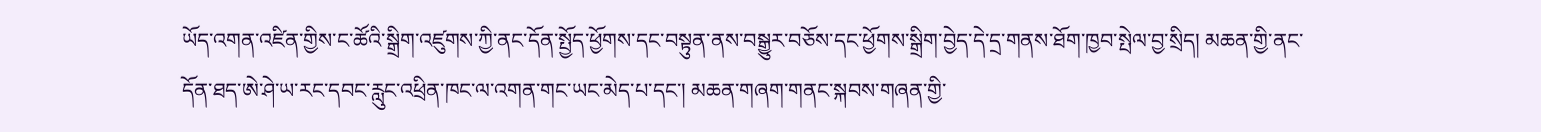ཡོད་འགན་འཛིན་གྱིས་ང་ཚོའི་སྒྲིག་འཛུགས་ཀྱི་ནང་དོན་སྤྱོད་ཕྱོགས་དང་བསྟུན་ནས་བསྒྱུར་བཅོས་དང་ཕྱོགས་སྒྲིག་བྱེད་དེ་དྲ་གནས་ཐོག་ཁྱབ་སྤེལ་བྱ་སྲིད། མཆན་གྱི་ནང་དོན་ཐད་ཨེ་ཤེ་ཡ་རང་དབང་རླུང་འཕྲིན་ཁང་ལ་འགན་གང་ཡང་མེད་པ་དང་། མཆན་གཞག་གནང་སྐབས་གཞན་གྱི་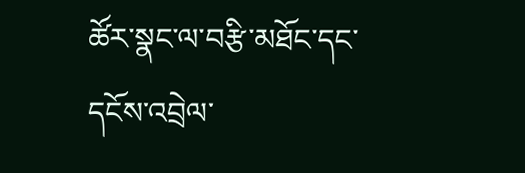ཚོར་སྣང་ལ་བརྩི་མཐོང་དང་དངོས་འབྲེལ་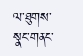ལ་ཐུགས་སྣང་གནང་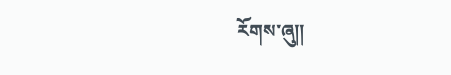རོགས་ཞུ༎